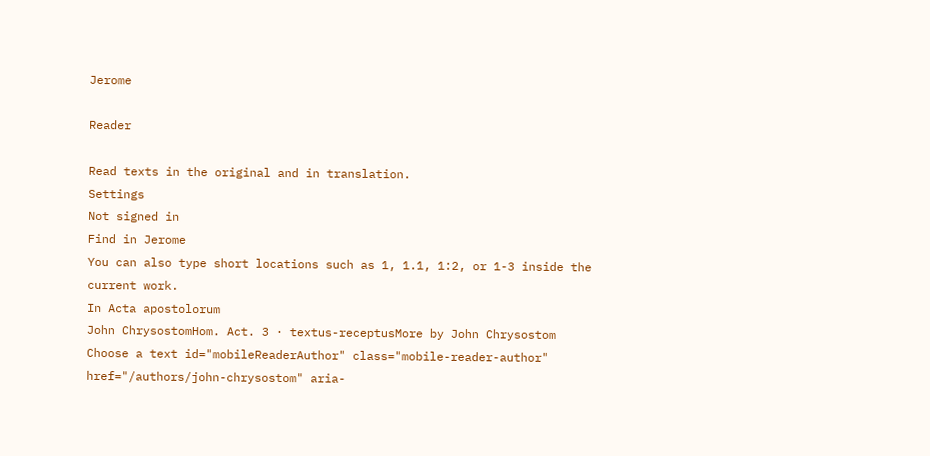Jerome

Reader

Read texts in the original and in translation.
Settings
Not signed in
Find in Jerome
You can also type short locations such as 1, 1.1, 1:2, or 1-3 inside the current work.
In Acta apostolorum
John ChrysostomHom. Act. 3 · textus-receptusMore by John Chrysostom
Choose a text id="mobileReaderAuthor" class="mobile-reader-author" href="/authors/john-chrysostom" aria-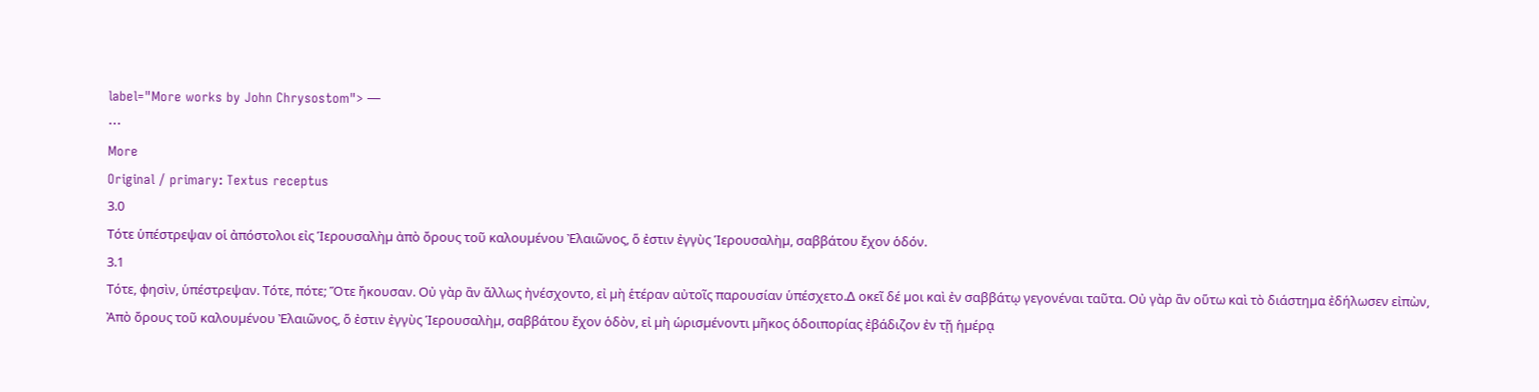label="More works by John Chrysostom"> —
⋯
More
Original / primary: Textus receptus
3.0
Τότε ὑπέστρεψαν οἱ ἀπόστολοι εἰς Ἱερουσαλὴµ ἀπὸ ὄρους τοῦ καλουµένου Ἐλαιῶνος, ὅ ἐστιν ἐγγὺς Ἱερουσαλὴµ, σαββάτου ἔχον ὁδόν.
3.1
Τότε, φησὶν, ὑπέστρεψαν. Τότε, πότε; Ὅτε ἤκουσαν. Οὐ γὰρ ἂν ἄλλως ἠνέσχοντο, εἰ µὴ ἑτέραν αὐτοῖς παρουσίαν ὑπέσχετο.∆ οκεῖ δέ µοι καὶ ἐν σαββάτῳ γεγονέναι ταῦτα. Οὐ γὰρ ἂν οὕτω καὶ τὸ διάστηµα ἐδήλωσεν εἰπὼν, Ἀπὸ ὄρους τοῦ καλουµένου Ἐλαιῶνος, ὅ ἐστιν ἐγγὺς Ἱερουσαλὴµ, σαββάτου ἔχον ὁδὸν, εἰ µὴ ὡρισµένοντι µῆκος ὁδοιπορίας ἐβάδιζον ἐν τῇ ἡµέρᾳ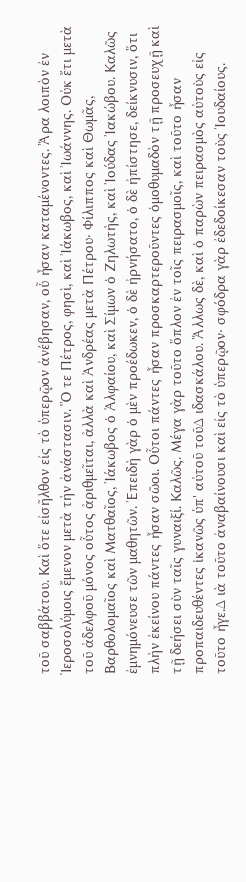τοῦ σαββάτου. Καὶ ὅτε εἰσῆλθον εἰς τὸ ὑπερῷον ἀνέβησαν, οὗ ἦσαν καταµένοντες. Ἄρα λοιπὸν ἐν Ἱεροσολύµοις ἔµενον µετὰ τὴν ἀνάστασιν. Ὅ τε Πέτρος, φησὶ, καὶ Ἰάκωβος, καὶ Ἰωάννης. Οὐκ ἔτι µετὰ τοῦ ἀδελφοῦ µόνος οὗτος ἀριθµεῖται, ἀλλὰ καὶ Ἀνδρέας µετὰ Πέτρου· Φίλιππος καὶ Θωµᾶς, Βαρθολοµαῖος καὶ Ματθαῖος, Ἰάκωβος ὁ Ἀλφαίου, καὶ Σίµων ὁ Ζηλωτὴς, καὶ Ἰούδας Ἰακώβου. Καλῶς ἐµνηµόνευσε τῶν µαθητῶν. Ἐπειδὴ γὰρ ὁ µὲν προέδωκεν, ὁ δὲ ἠρνήσατο, ὁ δὲ ἠπίστησε, δείκνυσιν, ὅτι πλὴν ἐκείνου πάντες ἦσαν σῶοι. Οὗτοι πάντες ἦσαν προσκαρτεροῦντες ὁµοθυµαδὸν τῇ προσευχῇ καὶ τῇ δεήσει σὺν ταῖς γυναιξί. Καλῶς. Μέγα γὰρ τοῦτο ὅπλον ἐν τοῖς πειρασµοῖς, καὶ τοῦτο ἦσαν προπαιδευθέντες ἱκανῶς ὑπ' αὐτοῦ τοῦ∆ ιδασκάλου. Ἄλλως δὲ, καὶ ὁ παρὼν πειρασµὸς αὐτοὺς εἰς τοῦτο ἦγε.∆ ιὰ τοῦτο ἀναβαίνουσι καὶ εἰς τὸ ὑπερῷον· σφόδρα γὰρ ἐδεδοίκεσαν τοὺς Ἰουδαίους.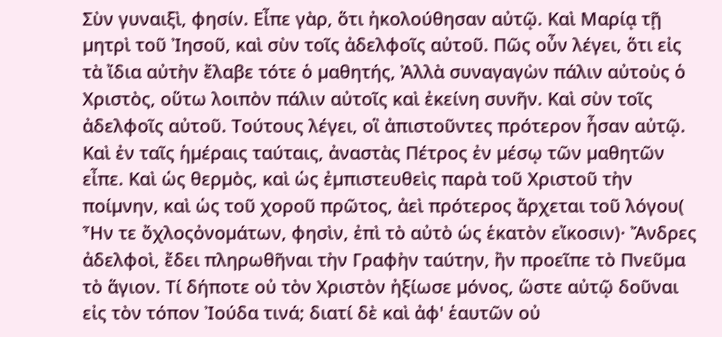Σὺν γυναιξὶ, φησίν. Εἶπε γὰρ, ὅτι ἠκολούθησαν αὐτῷ. Καὶ Μαρίᾳ τῇ µητρὶ τοῦ Ἰησοῦ, καὶ σὺν τοῖς ἀδελφοῖς αὐτοῦ. Πῶς οὖν λέγει, ὅτι εἰς τὰ ἴδια αὐτὴν ἔλαβε τότε ὁ µαθητής, Ἀλλὰ συναγαγὼν πάλιν αὐτοὺς ὁ Χριστὸς, οὕτω λοιπὸν πάλιν αὐτοῖς καὶ ἐκείνη συνῆν. Καὶ σὺν τοῖς ἀδελφοῖς αὐτοῦ. Τούτους λέγει, οἳ ἀπιστοῦντες πρότερον ἦσαν αὐτῷ. Καὶ ἐν ταῖς ἡµέραις ταύταις, ἀναστὰς Πέτρος ἐν µέσῳ τῶν µαθητῶν εἶπε. Καὶ ὡς θερµὸς, καὶ ὡς ἐµπιστευθεὶς παρὰ τοῦ Χριστοῦ τὴν ποίµνην, καὶ ὡς τοῦ χοροῦ πρῶτος, ἀεὶ πρότερος ἄρχεται τοῦ λόγου( Ἦν τε ὄχλοςὀνοµάτων, φησὶν, ἐπὶ τὸ αὐτὸ ὡς ἑκατὸν εἴκοσιν)· Ἄνδρες ἀδελφοὶ, ἔδει πληρωθῆναι τὴν Γραφὴν ταύτην, ἢν προεῖπε τὸ Πνεῦµα τὸ ἅγιον. Τί δήποτε οὐ τὸν Χριστὸν ἠξίωσε µόνος, ὥστε αὐτῷ δοῦναι εἰς τὸν τόπον Ἰούδα τινά; διατί δὲ καὶ ἀφ' ἑαυτῶν οὐ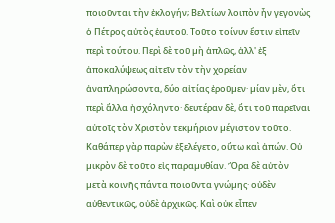ποιοῦνται τὴν ἐκλογήν; Βελτίων λοιπὸν ἦν γεγονὼς ὁ Πέτρος αὐτὸς ἑαυτοῦ. Τοῦτο τοίνυν ἔστιν εἰπεῖν περὶ τούτου. Περὶ δὲ τοῦ µὴ ἁπλῶς, ἀλλ' ἐξ ἀποκαλύψεως αἰτεῖν τὸν τὴν χορείαν ἀναπληρώσοντα, δύο αἰτίας ἐροῦµεν· µίαν µὲν, ὅτι περὶ ἄλλα ἠσχόληντο· δευτέραν δὲ, ὅτι τοῦ παρεῖναι αὐτοῖς τὸν Χριστὸν τεκµήριον µέγιστον τοῦτο. Καθάπερ γὰρ παρὼν ἐξελέγετο, οὕτω καὶ ἀπών. Οὐ µικρὸν δὲ τοῦτο εἰς παραµυθίαν. Ὅρα δὲ αὐτὸν µετὰ κοινῆς πάντα ποιοῦντα γνώµης· οὐδὲν αὐθεντικῶς, οὐδὲ ἀρχικῶς. Καὶ οὐκ εἶπεν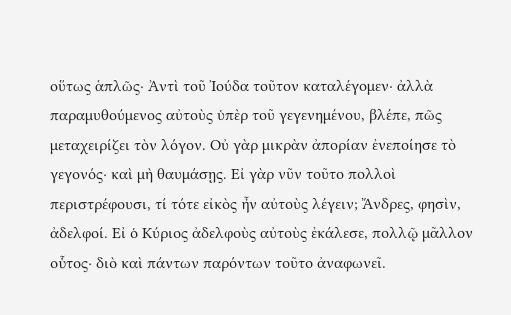οὕτως ἁπλῶς· Ἀντὶ τοῦ Ἰούδα τοῦτον καταλέγοµεν· ἀλλὰ παραµυθούµενος αὐτοὺς ὑπὲρ τοῦ γεγενηµένου, βλέπε, πῶς µεταχειρίζει τὸν λόγον. Οὐ γὰρ µικρὰν ἀπορίαν ἐνεποίησε τὸ γεγονός· καὶ µὴ θαυµάσῃς. Εἰ γὰρ νῦν τοῦτο πολλοὶ περιστρέφουσι, τί τότε εἰκὸς ἦν αὐτοὺς λέγειν; Ἄνδρες, φησὶν, ἀδελφοί. Εἰ ὁ Κύριος ἀδελφοὺς αὐτοὺς ἐκάλεσε, πολλῷ µᾶλλον οὗτος· διὸ καὶ πάντων παρόντων τοῦτο ἀναφωνεῖ.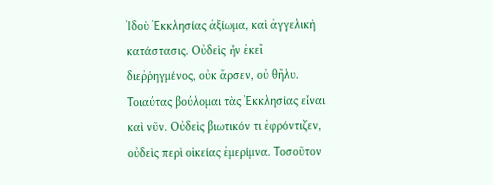Ἰδοὺ Ἐκκλησίας ἀξίωµα, καὶ ἀγγελικὴ κατάστασις. Οὐδεὶς ἦν ἐκεῖ διεῤῥηγµένος, οὐκ ἄρσεν, οὐ θῆλυ. Τοιαύτας βούλοµαι τὰς Ἐκκλησίας εἶναι καὶ νῦν. Οὐδεὶς βιωτικόν τι ἐφρόντιζεν, οὐδεὶς περὶ οἰκείας ἐµερίµνα. Τοσοῦτον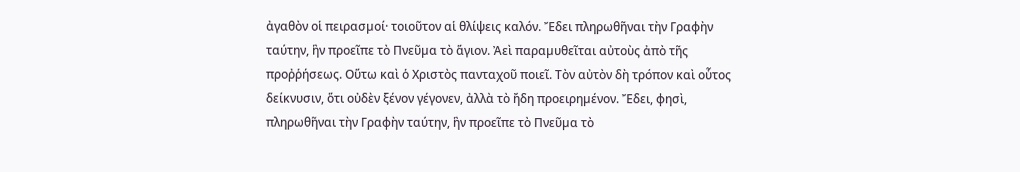ἀγαθὸν οἱ πειρασµοί· τοιοῦτον αἱ θλίψεις καλόν. Ἔδει πληρωθῆναι τὴν Γραφὴν ταύτην, ἣν προεῖπε τὸ Πνεῦµα τὸ ἅγιον. Ἀεὶ παραµυθεῖται αὐτοὺς ἀπὸ τῆς προῤῥήσεως. Οὕτω καὶ ὁ Χριστὸς πανταχοῦ ποιεῖ. Τὸν αὐτὸν δὴ τρόπον καὶ οὗτος δείκνυσιν, ὅτι οὐδὲν ξένον γέγονεν, ἀλλὰ τὸ ἤδη προειρηµένον. Ἔδει, φησὶ, πληρωθῆναι τὴν Γραφὴν ταύτην, ἣν προεῖπε τὸ Πνεῦµα τὸ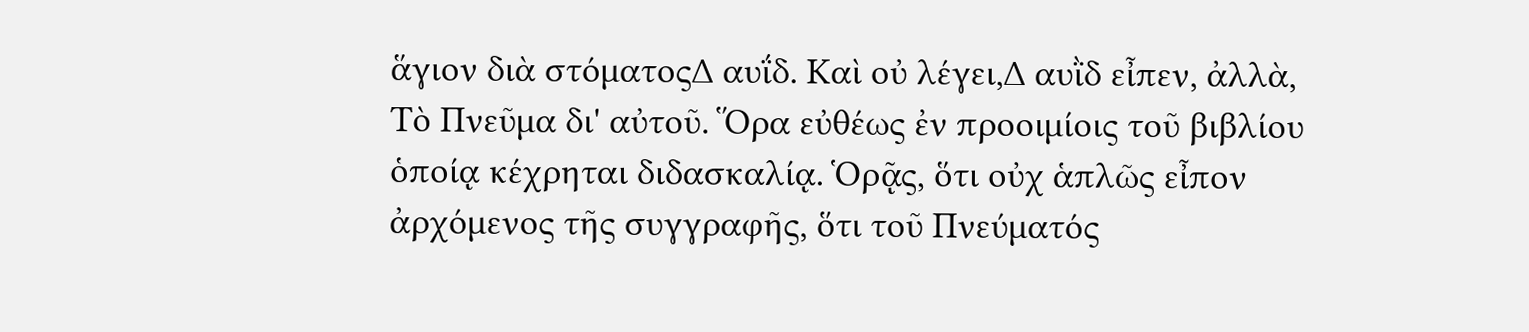ἅγιον διὰ στόµατος∆ αυΐδ. Καὶ οὐ λέγει,∆ αυῒδ εἶπεν, ἀλλὰ, Τὸ Πνεῦµα δι' αὐτοῦ. Ὅρα εὐθέως ἐν προοιµίοις τοῦ βιβλίου ὁποίᾳ κέχρηται διδασκαλίᾳ. Ὁρᾷς, ὅτι οὐχ ἁπλῶς εἶπον ἀρχόµενος τῆς συγγραφῆς, ὅτι τοῦ Πνεύµατός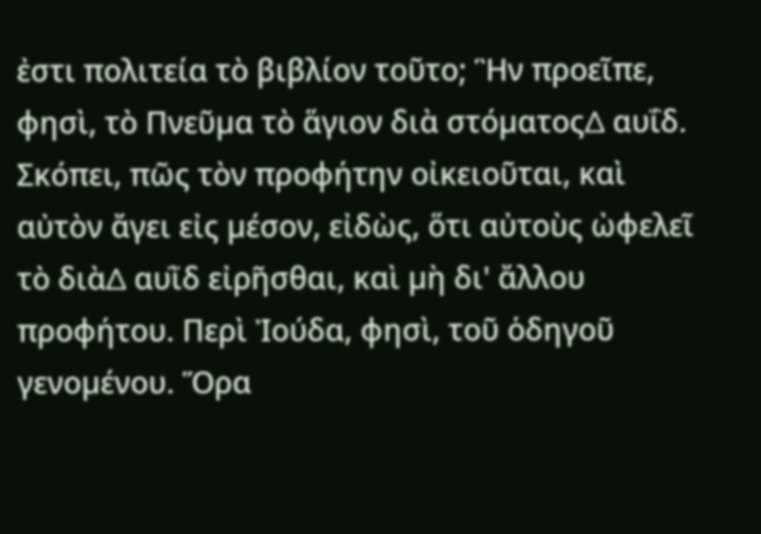ἐστι πολιτεία τὸ βιβλίον τοῦτο; Ἣν προεῖπε, φησὶ, τὸ Πνεῦµα τὸ ἅγιον διὰ στόµατος∆ αυΐδ. Σκόπει, πῶς τὸν προφήτην οἰκειοῦται, καὶ αὐτὸν ἄγει εἰς µέσον, εἰδὼς, ὅτι αὐτοὺς ὠφελεῖ τὸ διὰ∆ αυῒδ εἰρῆσθαι, καὶ µὴ δι' ἄλλου προφήτου. Περὶ Ἰούδα, φησὶ, τοῦ ὁδηγοῦ γενοµένου. Ὅρα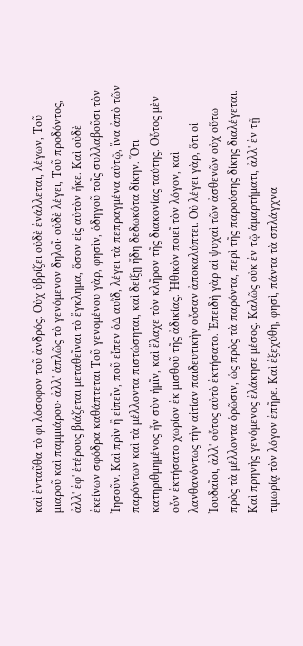καὶ ἐνταῦθα τὸ φι λόσοφον τοῦ ἀνδρός. Οὐχ ὑβρίζει οὐδὲ ἐνάλλεται, λέγων, Τοῦ µιαροῦ καὶ παµµιάρου· ἀλλ' ἁπλῶς τὸ γενόµενον δηλοῖ· οὐδὲ λέγει, Τοῦ προδόντος, ἀλλ' ἐφ' ἑτέρους βιάζεται µεταθεῖναι τὸ ἔγκληµα, ὅσον εἰς αὐτὸν ἧκε. Καὶ οὐδὲ ἐκείνων σφόδρα καθάπτεται Τοῦ γενοµένου γὰρ, φησὶν, ὁδηγοῦ τοῖς συλλαβοῦσι τὸν Ἰησοῦν. Καὶ πρὶν ἢ εἰπεῖν, ποῦ εἶπεν ὁ∆ αυῒδ, λέγει τὰ πεπραγµένα αὐτῷ, ἵνα ἀπὸ τῶν παρόντων καὶ τὰ µέλλοντα πιστώσηται, καὶ δείξῃ ἤδη δεδωκότα δίκην. Ὅτι κατηριθµηµένος ἦν σὺν ἡµῖν, καὶ ἔλαχε τὸν κλῆρον τῆς διακονίας ταύτης. Οὗτος µὲν οὖν ἐκτήσατο χωρίον ἐκ µισθοῦ τῆς ἀδικίας. Ἠθικὸν ποιεῖ τὸν λόγον, καὶ λανθανόντως τὴν αἰτίαν παιδευτικὴν οὖσαν ἀποκαλύπτει. Οὐ λέγει γὰρ, ὅτι οἱ Ἰουδαῖοι, ἀλλ' οὗτος αὐτὸ ἐκτήσατο. Ἐπειδὴ γὰρ αἱ ψυχαὶ τῶν ἀσθενῶν οὐχ οὕτω πρὸς τὰ µέλλοντα ὁρῶσιν, ὡς πρὸς τὰ παρόντα, περὶ τῆς παρούσης δίκης διαλέγεται. Καὶ πρηνὴς γενόµενος ἐλάκησε µέσος. Καλῶς οὐκ ἐν τῷ ἁµαρτήµατι, ἀλλ' ἐν τῇ τιµωρίᾳ τὸν λόγον ἐπῆρε. Καὶ ἐξεχύθη, φησὶ, πάντα τὰ σπλάγχνα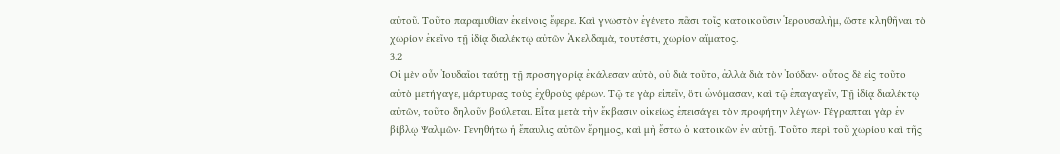αὐτοῦ. Τοῦτο παραµυθίαν ἐκείνοις ἔφερε. Καὶ γνωστὸν ἐγένετο πᾶσι τοῖς κατοικοῦσιν Ἱερουσαλὴµ, ὥστε κληθῆναι τὸ χωρίον ἐκεῖνο τῇ ἰδίᾳ διαλέκτῳ αὐτῶν Ἀκελδαµὰ, τουτέστι, χωρίον αἵµατος.
3.2
Οἱ µὲν οὖν Ἰουδαῖοι ταύτῃ τῇ προσηγορίᾳ ἐκάλεσαν αὐτὸ, οὐ διὰ τοῦτο, ἀλλὰ διὰ τὸν Ἰούδαν· οὗτος δὲ εἰς τοῦτο αὐτὸ µετήγαγε, µάρτυρας τοὺς ἐχθροὺς φέρων. Τῷ τε γὰρ εἰπεῖν, ὅτι ὠνόµασαν, καὶ τῷ ἐπαγαγεῖν, Τῇ ἰδίᾳ διαλέκτῳ αὐτῶν, τοῦτο δηλοῦν βούλεται. Εἶτα µετὰ τὴν ἔκβασιν οἰκείως ἐπεισάγει τὸν προφήτην λέγων· Γέγραπται γὰρ ἐν βίβλῳ Ψαλµῶν· Γενηθήτω ἡ ἔπαυλις αὐτῶν ἔρηµος, καὶ µὴ ἔστω ὁ κατοικῶν ἐν αὐτῇ. Τοῦτο περὶ τοῦ χωρίου καὶ τῆς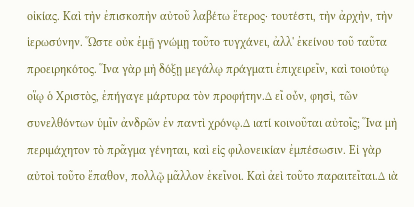οἰκίας. Καὶ τὴν ἐπισκοπὴν αὐτοῦ λαβέτω ἕτερος· τουτέστι, τὴν ἀρχὴν, τὴν ἱερωσύνην. Ὥστε οὐκ ἐµῇ γνώµῃ τοῦτο τυγχάνει, ἀλλ' ἐκείνου τοῦ ταῦτα προειρηκότος. Ἵνα γὰρ µὴ δόξῃ µεγάλῳ πράγµατι ἐπιχειρεῖν, καὶ τοιούτῳ οἵῳ ὁ Χριστὸς, ἐπήγαγε µάρτυρα τὸν προφήτην.∆ εῖ οὖν, φησὶ, τῶν συνελθόντων ὑµῖν ἀνδρῶν ἐν παντὶ χρόνῳ.∆ ιατί κοινοῦται αὐτοῖς; Ἵνα µὴ περιµάχητον τὸ πρᾶγµα γένηται, καὶ εἰς φιλονεικίαν ἐµπέσωσιν. Εἰ γὰρ αὐτοὶ τοῦτο ἔπαθον, πολλῷ µᾶλλον ἐκεῖνοι. Καὶ ἀεὶ τοῦτο παραιτεῖται.∆ ιὰ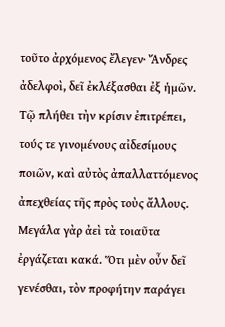τοῦτο ἀρχόµενος ἔλεγεν· Ἄνδρες ἀδελφοὶ, δεῖ ἐκλέξασθαι ἐξ ἡµῶν. Τῷ πλήθει τὴν κρίσιν ἐπιτρέπει, τούς τε γινοµένους αἰδεσίµους ποιῶν, καὶ αὐτὸς ἀπαλλαττόµενος ἀπεχθείας τῆς πρὸς τοὺς ἄλλους. Μεγάλα γὰρ ἀεὶ τὰ τοιαῦτα ἐργάζεται κακά. Ὅτι µὲν οὖν δεῖ γενέσθαι, τὸν προφήτην παράγει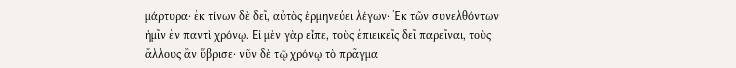µάρτυρα· ἐκ τίνων δὲ δεῖ, αὐτὸς ἑρµηνεύει λέγων· Ἐκ τῶν συνελθόντων ἡµῖν ἐν παντὶ χρόνῳ. Εἰ µὲν γὰρ εἶπε, τοὺς ἐπιεικεῖς δεῖ παρεῖναι, τοὺς ἄλλους ἂν ὕβρισε· νῦν δὲ τῷ χρόνῳ τὸ πρᾶγµα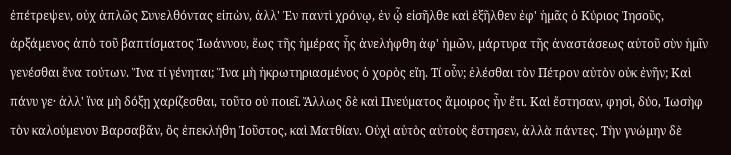ἐπέτρεψεν, οὐχ ἁπλῶς Συνελθόντας εἰπὼν, ἀλλ' Ἐν παντὶ χρόνῳ, ἐν ᾧ εἰσῆλθε καὶ ἐξῆλθεν ἐφ' ἡµᾶς ὁ Κύριος Ἰησοῦς, ἀρξάµενος ἀπὸ τοῦ βαπτίσµατος Ἰωάννου, ἕως τῆς ἡµέρας ἧς ἀνελήφθη ἀφ' ἡµῶν, µάρτυρα τῆς ἀναστάσεως αὐτοῦ σὺν ἡµῖν γενέσθαι ἕνα τούτων. Ἵνα τί γένηται; Ἵνα µὴ ἠκρωτηριασµένος ὁ χορὸς εἴη. Τί οὖν; ἑλέσθαι τὸν Πέτρον αὐτὸν οὐκ ἐνῆν; Καὶ πάνυ γε· ἀλλ' ἵνα µὴ δόξῃ χαρίζεσθαι, τοῦτο οὐ ποιεῖ. Ἄλλως δὲ καὶ Πνεύµατος ἄµοιρος ἦν ἔτι. Καὶ ἔστησαν, φησὶ, δύο, Ἰωσὴφ τὸν καλούµενον Βαρσαβᾶν, ὃς ἐπεκλήθη Ἰοῦστος, καὶ Ματθίαν. Οὐχὶ αὐτὸς αὐτοὺς ἔστησεν, ἀλλὰ πάντες. Τὴν γνώµην δὲ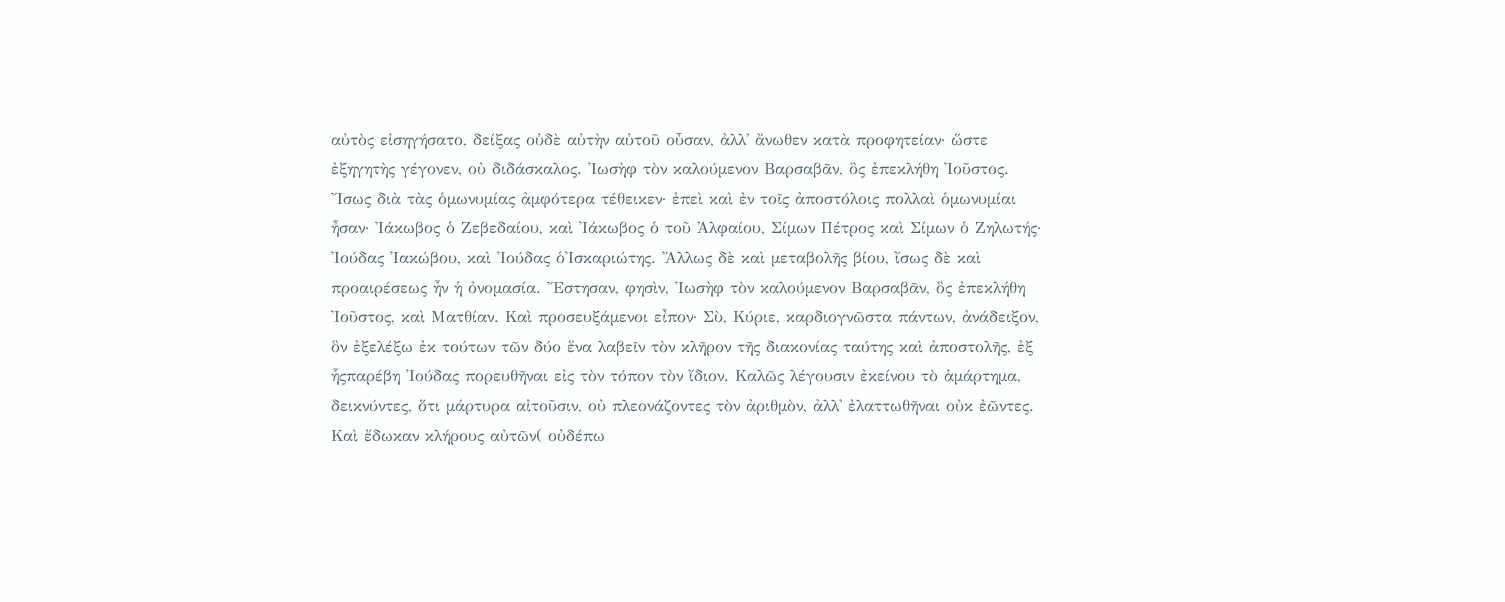αὐτὸς εἰσηγήσατο, δείξας οὐδὲ αὐτὴν αὐτοῦ οὖσαν, ἀλλ' ἄνωθεν κατὰ προφητείαν· ὥστε ἐξηγητὴς γέγονεν, οὐ διδάσκαλος. Ἰωσὴφ τὸν καλούµενον Βαρσαβᾶν, ὃς ἐπεκλήθη Ἰοῦστος. Ἴσως διὰ τὰς ὁµωνυµίας ἀµφότερα τέθεικεν· ἐπεὶ καὶ ἐν τοῖς ἀποστόλοις πολλαὶ ὁµωνυµίαι ἦσαν· Ἰάκωβος ὁ Ζεβεδαίου, καὶ Ἰάκωβος ὁ τοῦ Ἀλφαίου, Σίµων Πέτρος καὶ Σίµων ὁ Ζηλωτής· Ἰούδας Ἰακώβου, καὶ Ἰούδας ὁἸσκαριώτης. Ἄλλως δὲ καὶ µεταβολῆς βίου, ἴσως δὲ καὶ προαιρέσεως ἦν ἡ ὀνοµασία. Ἔστησαν, φησὶν, Ἰωσὴφ τὸν καλούµενον Βαρσαβᾶν, ὃς ἐπεκλήθη Ἰοῦστος, καὶ Ματθίαν. Καὶ προσευξάµενοι εἶπον· Σὺ, Κύριε, καρδιογνῶστα πάντων, ἀνάδειξον, ὃν ἐξελέξω ἐκ τούτων τῶν δύο ἕνα λαβεῖν τὸν κλῆρον τῆς διακονίας ταύτης καὶ ἀποστολῆς, ἐξ ἧςπαρέβη Ἰούδας πορευθῆναι εἰς τὸν τόπον τὸν ἴδιον. Καλῶς λέγουσιν ἐκείνου τὸ ἁµάρτηµα, δεικνύντες, ὅτι µάρτυρα αἰτοῦσιν, οὐ πλεονάζοντες τὸν ἀριθµὸν, ἀλλ' ἐλαττωθῆναι οὐκ ἐῶντες. Καὶ ἔδωκαν κλήρους αὐτῶν( οὐδέπω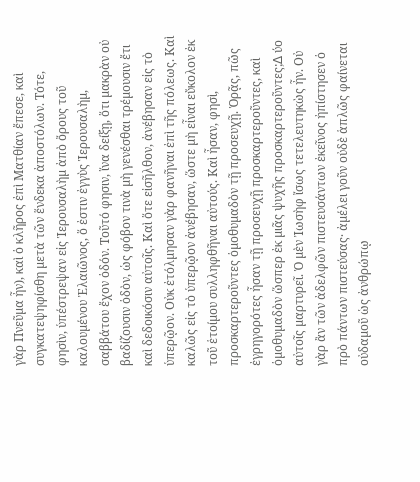γὰρ Πνεῦµα ἦν), καὶ ὁ κλῆρος ἐπὶ Ματθίαν ἔπεσε, καὶ συγκατεψηφίσθη µετὰ τῶν ἕνδεκα ἀποστόλων. Τότε, φησὶν, ὑπέστρεψαν εἰς Ἱερουσαλὴµ ἀπὸ ὄρους τοῦ καλουµένου Ἐλαιῶνος, ὅ ἐστιν ἐγγὺς Ἱερουσαλὴµ, σαββάτου ἔχον ὁδόν. Τοῦτό φησιν, ἵνα δείξῃ, ὅτι µακρὰν οὐ βαδίζουσιν ὁδὸν, ὡς φόβον τινὰ µὴ γενέσθαι τρέµουσιν ἔτι καὶ δεδοικόσιν αὐτοῖς. Καὶ ὅτε εἰσῆλθον, ἀνέβησαν εἰς τὸ ὑπερῷον. Οὐκ ἐτόλµησαν γὰρ φανῆναι ἐπὶ τῆς πόλεως. Καὶ καλῶς εἰς τὸ ὑπερῷον ἀνέβησαν, ὥστε µὴ εἶναι εὔκολον ἐκ τοῦ ἑτοίµου συλληφθῆναι αὐτούς. Καὶ ἦσαν, φησὶ, προσκαρτεροῦντες ὁµοθυµαδὸν τῇ προσευχῇ. Ὁρᾷς, πῶς ἐγρηγορότες ἦσαν τῇ προσευχῇ προσκαρτεροῦντες, καὶ ὁµοθυµαδὸν ὥσπερ ἐκ µιᾶς ψυχῆς προσκαρτεροῦντες;∆ ύο αὐτοῖς µαρτυρεῖ. Ὁ µὲν Ἰωσὴφ ἴσως τετελευτηκὼς ἦν. Οὐ γὰρ ἂν τῶν ἀδελφῶν πιστευσάντων ἐκεῖνος ἠπίστησεν ὁ πρὸ πάντων πιστεύσας· ἀµέλει γοῦν οὐδὲ ἁπλῶς φαίνεται οὐδαµοῦ ὡς ἀνθρώπῳ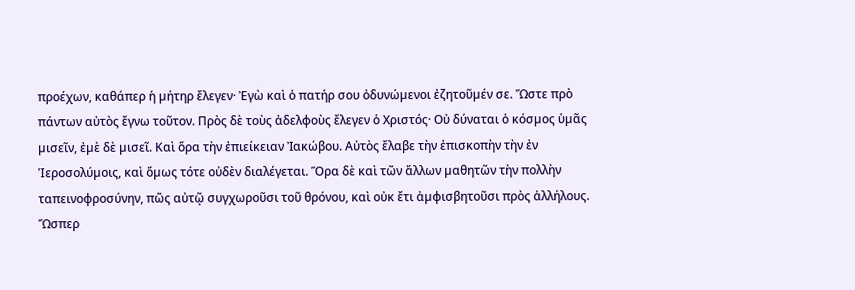προέχων, καθάπερ ἡ µήτηρ ἔλεγεν· Ἐγὼ καὶ ὁ πατήρ σου ὀδυνώµενοι ἐζητοῦµέν σε. Ὥστε πρὸ πάντων αὐτὸς ἔγνω τοῦτον. Πρὸς δὲ τοὺς ἀδελφοὺς ἔλεγεν ὁ Χριστός· Οὐ δύναται ὁ κόσµος ὑµᾶς µισεῖν, ἐµὲ δὲ µισεῖ. Καὶ ὅρα τὴν ἐπιείκειαν Ἰακώβου. Αὐτὸς ἔλαβε τὴν ἐπισκοπὴν τὴν ἐν Ἱεροσολύµοις, καὶ ὅµως τότε οὐδὲν διαλέγεται. Ὅρα δὲ καὶ τῶν ἄλλων µαθητῶν τὴν πολλὴν ταπεινοφροσύνην, πῶς αὐτῷ συγχωροῦσι τοῦ θρόνου, καὶ οὐκ ἔτι ἀµφισβητοῦσι πρὸς ἀλλήλους. Ὥσπερ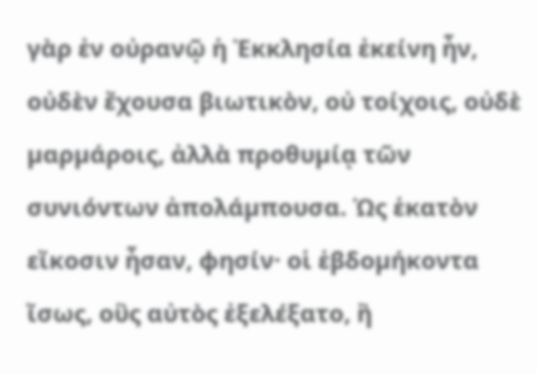γὰρ ἐν οὐρανῷ ἡ Ἐκκλησία ἐκείνη ἦν, οὐδὲν ἔχουσα βιωτικὸν, οὐ τοίχοις, οὐδὲ µαρµάροις, ἀλλὰ προθυµίᾳ τῶν συνιόντων ἀπολάµπουσα. Ὡς ἑκατὸν εἴκοσιν ἦσαν, φησίν· οἱ ἑβδοµήκοντα ἴσως, οὓς αὐτὸς ἐξελέξατο, ἢ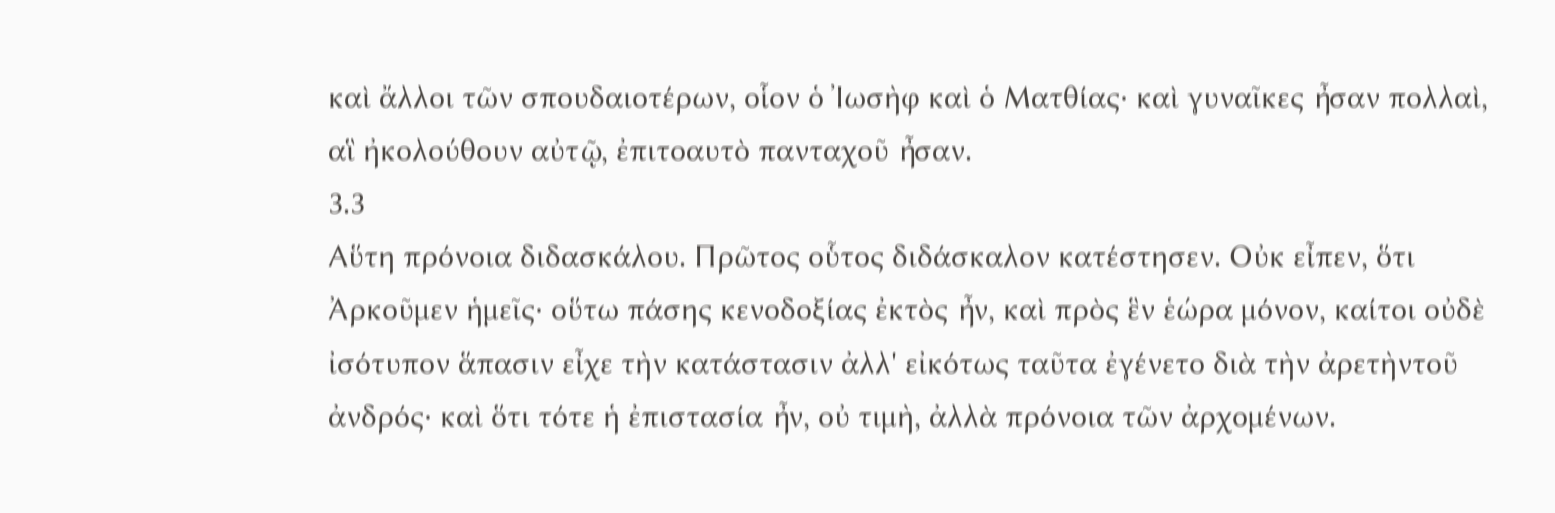καὶ ἄλλοι τῶν σπουδαιοτέρων, οἷον ὁ Ἰωσὴφ καὶ ὁ Ματθίας· καὶ γυναῖκες ἦσαν πολλαὶ, αἳ ἠκολούθουν αὐτῷ, ἐπιτοαυτὸ πανταχοῦ ἦσαν.
3.3
Αὕτη πρόνοια διδασκάλου. Πρῶτος οὗτος διδάσκαλον κατέστησεν. Οὐκ εἶπεν, ὅτι Ἀρκοῦµεν ἡµεῖς· οὕτω πάσης κενοδοξίας ἐκτὸς ἦν, καὶ πρὸς ἓν ἑώρα µόνον, καίτοι οὐδὲ ἰσότυπον ἅπασιν εἶχε τὴν κατάστασιν ἀλλ' εἰκότως ταῦτα ἐγένετο διὰ τὴν ἀρετὴντοῦ ἀνδρός· καὶ ὅτι τότε ἡ ἐπιστασία ἦν, οὐ τιµὴ, ἀλλὰ πρόνοια τῶν ἀρχοµένων.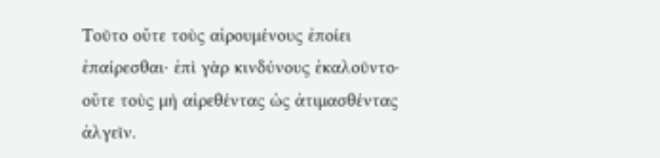Τοῦτο οὔτε τοὺς αἱρουµένους ἐποίει ἐπαίρεσθαι· ἐπὶ γὰρ κινδύνους ἐκαλοῦντο· οὔτε τοὺς µὴ αἱρεθέντας ὡς ἀτιµασθέντας ἀλγεῖν.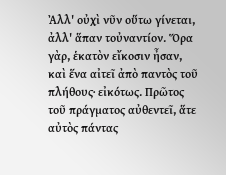Ἀλλ' οὐχὶ νῦν οὕτω γίνεται, ἀλλ' ἅπαν τοὐναντίον. Ὅρα γὰρ, ἑκατὸν εἴκοσιν ἦσαν, καὶ ἕνα αἰτεῖ ἀπὸ παντὸς τοῦ πλήθους· εἰκότως. Πρῶτος τοῦ πράγµατος αὐθεντεῖ, ἅτε αὐτὸς πάντας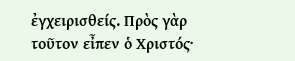ἐγχειρισθείς. Πρὸς γὰρ τοῦτον εἶπεν ὁ Χριστός·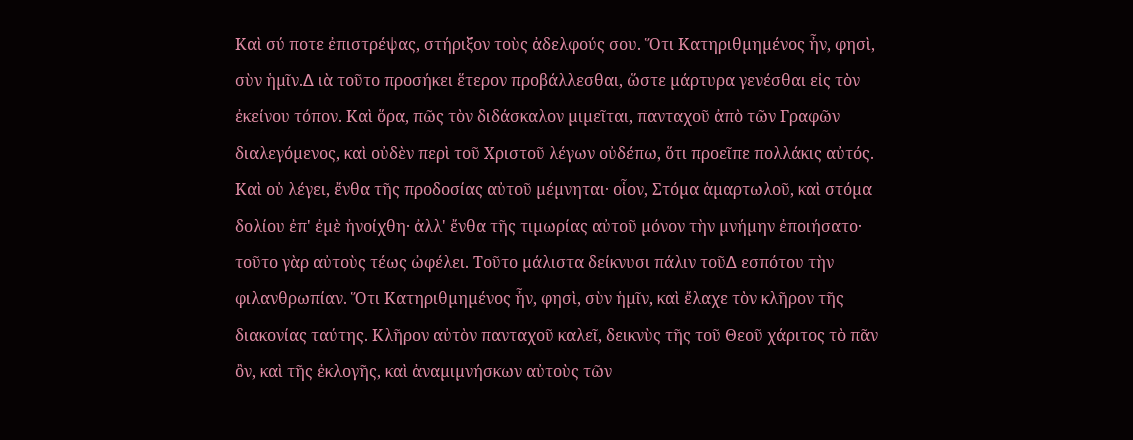Καὶ σύ ποτε ἐπιστρέψας, στήριξον τοὺς ἀδελφούς σου. Ὅτι Κατηριθµηµένος ἦν, φησὶ, σὺν ἡµῖν.∆ ιὰ τοῦτο προσήκει ἕτερον προβάλλεσθαι, ὥστε µάρτυρα γενέσθαι εἰς τὸν ἐκείνου τόπον. Καὶ ὅρα, πῶς τὸν διδάσκαλον µιµεῖται, πανταχοῦ ἀπὸ τῶν Γραφῶν διαλεγόµενος, καὶ οὐδὲν περὶ τοῦ Χριστοῦ λέγων οὐδέπω, ὅτι προεῖπε πολλάκις αὐτός. Καὶ οὐ λέγει, ἔνθα τῆς προδοσίας αὐτοῦ µέµνηται· οἷον, Στόµα ἁµαρτωλοῦ, καὶ στόµα δολίου ἐπ' ἐµὲ ἠνοίχθη· ἀλλ' ἔνθα τῆς τιµωρίας αὐτοῦ µόνον τὴν µνήµην ἐποιήσατο· τοῦτο γὰρ αὐτοὺς τέως ὠφέλει. Τοῦτο µάλιστα δείκνυσι πάλιν τοῦ∆ εσπότου τὴν φιλανθρωπίαν. Ὅτι Κατηριθµηµένος ἦν, φησὶ, σὺν ἡµῖν, καὶ ἔλαχε τὸν κλῆρον τῆς διακονίας ταύτης. Κλῆρον αὐτὸν πανταχοῦ καλεῖ, δεικνὺς τῆς τοῦ Θεοῦ χάριτος τὸ πᾶν ὂν, καὶ τῆς ἐκλογῆς, καὶ ἀναµιµνήσκων αὐτοὺς τῶν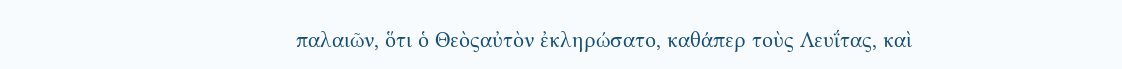παλαιῶν, ὅτι ὁ Θεὸςαὐτὸν ἐκληρώσατο, καθάπερ τοὺς Λευΐτας, καὶ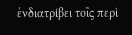ἐνδιατρίβει τοῖς περὶ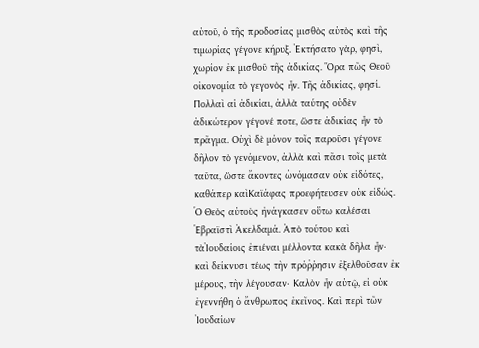αὐτοῦ, ὁ τῆς προδοσίας µισθὸς αὐτὸς καὶ τῆς τιµωρίας γέγονε κήρυξ. Ἐκτήσατο γὰρ, φησὶ, χωρίον ἐκ µισθοῦ τῆς ἀδικίας. Ὅρα πῶς Θεοῦ οἰκονοµία τὸ γεγονὸς ἦν. Τῆς ἀδικίας, φησί. Πολλαὶ αἱ ἀδικίαι, ἀλλὰ ταύτης οὐδὲν ἀδικώτερον γέγονέ ποτε, ὥστε ἀδικίας ἦν τὸ πρᾶγµα. Οὐχὶ δὲ µόνον τοῖς παροῦσι γέγονε δῆλον τὸ γενόµενον, ἀλλὰ καὶ πᾶσι τοῖς µετὰ ταῦτα, ὥστε ἄκοντες ὠνόµασαν οὐκ εἰδότες, καθάπερ καὶΚαϊάφας προεφήτευσεν οὐκ εἰδώς. Ὁ Θεὸς αὐτοὺς ἠνάγκασεν οὕτω καλέσαι Ἑβραϊστὶ Ἀκελδαµά. Ἀπὸ τούτου καὶ τὰἸουδαίοις ἐπιέναι µέλλοντα κακὰ δῆλα ἦν· καὶ δείκνυσι τέως τὴν πρόῤῥησιν ἐξελθοῦσαν ἐκ µέρους, τὴν λέγουσαν· Καλὸν ἦν αὐτῷ, εἰ οὐκ ἐγεννήθη ὁ ἄνθρωπος ἐκεῖνος. Καὶ περὶ τῶν Ἰουδαίων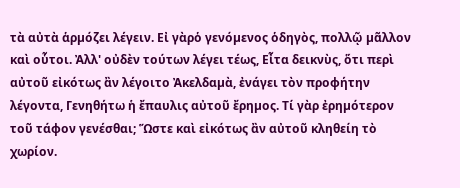τὰ αὐτὰ ἁρµόζει λέγειν. Εἰ γὰρὁ γενόµενος ὁδηγὸς, πολλῷ µᾶλλον καὶ οὗτοι. Ἀλλ' οὐδὲν τούτων λέγει τέως, Εἶτα δεικνὺς, ὅτι περὶ αὐτοῦ εἰκότως ἂν λέγοιτο Ἀκελδαµὰ, ἐνάγει τὸν προφήτην λέγοντα, Γενηθήτω ἡ ἔπαυλις αὐτοῦ ἔρηµος. Τί γὰρ ἐρηµότερον τοῦ τάφον γενέσθαι; Ὥστε καὶ εἰκότως ἂν αὐτοῦ κληθείη τὸ χωρίον.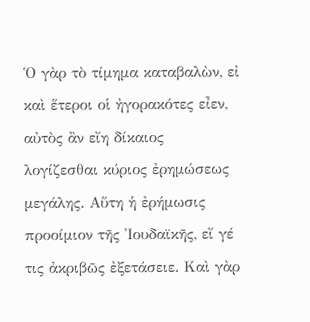Ὁ γὰρ τὸ τίµηµα καταβαλὼν, εἰ καὶ ἕτεροι οἱ ἠγορακότες εἶεν, αὐτὸς ἂν εἴη δίκαιος λογίζεσθαι κύριος ἐρηµώσεως µεγάλης. Αὕτη ἡ ἐρήµωσις προοίµιον τῆς Ἰουδαϊκῆς, εἴ γέ τις ἀκριβῶς ἐξετάσειε. Καὶ γὰρ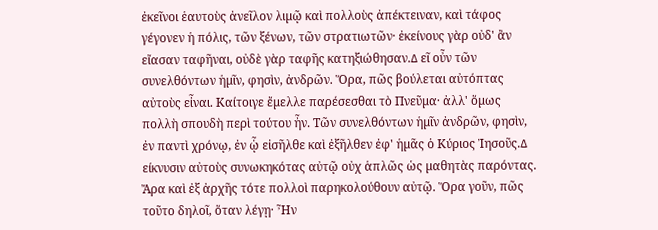ἐκεῖνοι ἑαυτοὺς ἀνεῖλον λιµῷ καὶ πολλοὺς ἀπέκτειναν, καὶ τάφος γέγονεν ἡ πόλις, τῶν ξένων, τῶν στρατιωτῶν· ἐκείνους γὰρ οὐδ' ἂν εἴασαν ταφῆναι, οὐδὲ γὰρ ταφῆς κατηξιώθησαν.∆ εῖ οὖν τῶν συνελθόντων ἡµῖν, φησὶν, ἀνδρῶν. Ὅρα, πῶς βούλεται αὐτόπτας αὐτοὺς εἶναι. Καίτοιγε ἔµελλε παρέσεσθαι τὸ Πνεῦµα· ἀλλ' ὅµως πολλὴ σπουδὴ περὶ τούτου ἦν. Τῶν συνελθόντων ἡµῖν ἀνδρῶν, φησὶν, ἐν παντὶ χρόνῳ, ἐν ᾧ εἰσῆλθε καὶ ἐξῆλθεν ἐφ' ἡµᾶς ὁ Κύριος Ἰησοῦς.∆ είκνυσιν αὐτοὺς συνωκηκότας αὐτῷ οὐχ ἁπλῶς ὡς µαθητὰς παρόντας. Ἄρα καὶ ἐξ ἀρχῆς τότε πολλοὶ παρηκολούθουν αὐτῷ. Ὅρα γοῦν, πῶς τοῦτο δηλοῖ, ὅταν λέγῃ· Ἦν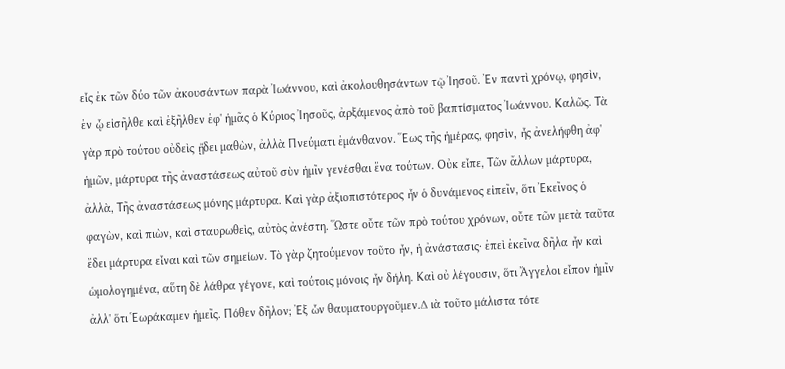εἷς ἐκ τῶν δύο τῶν ἀκουσάντων παρὰ Ἰωάννου, καὶ ἀκολουθησάντων τῷ Ἰησοῦ. Ἐν παντὶ χρόνῳ, φησὶν, ἐν ᾧ εἰσῆλθε καὶ ἐξῆλθεν ἐφ' ἡµᾶς ὁ Κύριος Ἰησοῦς, ἀρξάµενος ἀπὸ τοῦ βαπτίσµατος Ἰωάννου. Καλῶς. Τὰ γὰρ πρὸ τούτου οὐδεὶς ᾔδει µαθὼν, ἀλλὰ Πνεύµατι ἐµάνθανον. Ἕως τῆς ἡµέρας, φησὶν, ἧς ἀνελήφθη ἀφ' ἡµῶν, µάρτυρα τῆς ἀναστάσεως αὐτοῦ σὺν ἡµῖν γενέσθαι ἕνα τούτων. Οὐκ εἶπε, Τῶν ἄλλων µάρτυρα, ἀλλὰ, Τῆς ἀναστάσεως µόνης µάρτυρα. Καὶ γὰρ ἀξιοπιστότερος ἦν ὁ δυνάµενος εἰπεῖν, ὅτι Ἐκεῖνος ὁ φαγὼν, καὶ πιὼν, καὶ σταυρωθεὶς, αὐτὸς ἀνέστη. Ὥστε οὔτε τῶν πρὸ τούτου χρόνων, οὔτε τῶν µετὰ ταῦτα ἔδει µάρτυρα εἶναι καὶ τῶν σηµείων. Τὸ γὰρ ζητούµενον τοῦτο ἦν, ἡ ἀνάστασις· ἐπεὶ ἐκεῖνα δῆλα ἦν καὶ ὡµολογηµένα, αὕτη δὲ λάθρα γέγονε, καὶ τούτοις µόνοις ἦν δήλη. Καὶ οὐ λέγουσιν, ὅτι Ἄγγελοι εἶπον ἡµῖν ἀλλ' ὅτι Ἑωράκαµεν ἡµεῖς. Πόθεν δῆλον; Ἐξ ὧν θαυµατουργοῦµεν.∆ ιὰ τοῦτο µάλιστα τότε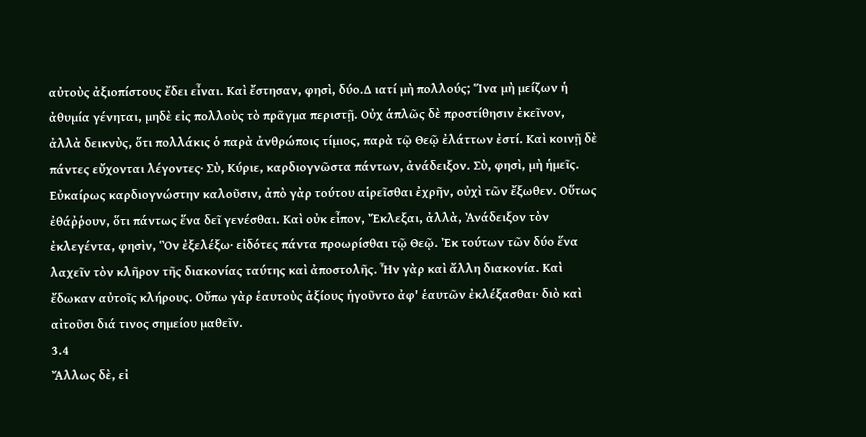αὐτοὺς ἀξιοπίστους ἔδει εἶναι. Καὶ ἔστησαν, φησὶ, δύο.∆ ιατί µὴ πολλούς; Ἵνα µὴ µείζων ἡ ἀθυµία γένηται, µηδὲ εἰς πολλοὺς τὸ πρᾶγµα περιστῇ. Οὐχ ἁπλῶς δὲ προστίθησιν ἐκεῖνον, ἀλλὰ δεικνὺς, ὅτι πολλάκις ὁ παρὰ ἀνθρώποις τίµιος, παρὰ τῷ Θεῷ ἐλάττων ἐστί. Καὶ κοινῇ δὲ πάντες εὔχονται λέγοντες· Σὺ, Κύριε, καρδιογνῶστα πάντων, ἀνάδειξον. Σὺ, φησὶ, µὴ ἡµεῖς. Εὐκαίρως καρδιογνώστην καλοῦσιν, ἀπὸ γὰρ τούτου αἱρεῖσθαι ἐχρῆν, οὐχὶ τῶν ἔξωθεν. Οὕτως ἐθάῤῥουν, ὅτι πάντως ἕνα δεῖ γενέσθαι. Καὶ οὐκ εἶπον, Ἔκλεξαι, ἀλλὰ, Ἀνάδειξον τὸν ἐκλεγέντα, φησὶν, Ὃν ἐξελέξω· εἰδότες πάντα προωρίσθαι τῷ Θεῷ. Ἐκ τούτων τῶν δύο ἕνα λαχεῖν τὸν κλῆρον τῆς διακονίας ταύτης καὶ ἀποστολῆς. Ἦν γὰρ καὶ ἄλλη διακονία. Καὶ ἔδωκαν αὐτοῖς κλήρους. Οὔπω γὰρ ἑαυτοὺς ἀξίους ἡγοῦντο ἀφ' ἑαυτῶν ἐκλέξασθαι· διὸ καὶ αἰτοῦσι διά τινος σηµείου µαθεῖν.
3.4
Ἄλλως δὲ, εἰ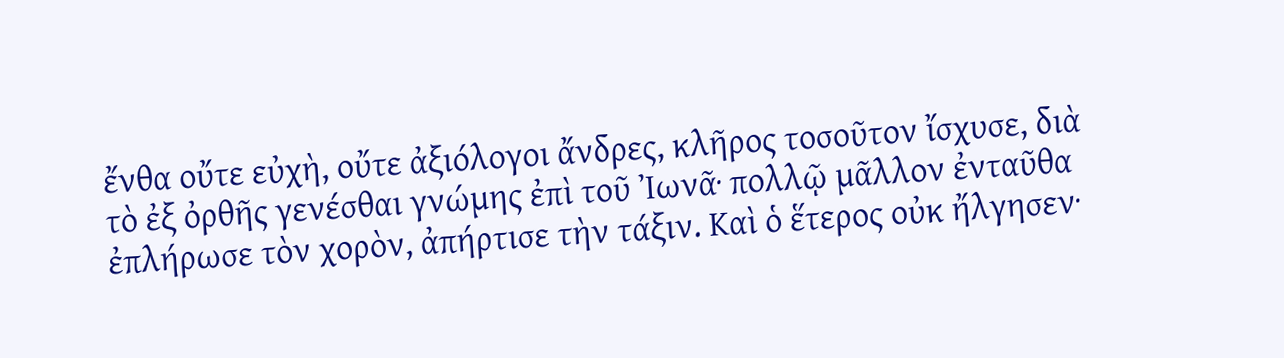ἔνθα οὔτε εὐχὴ, οὔτε ἀξιόλογοι ἄνδρες, κλῆρος τοσοῦτον ἴσχυσε, διὰ τὸ ἐξ ὀρθῆς γενέσθαι γνώµης ἐπὶ τοῦ Ἰωνᾶ· πολλῷ µᾶλλον ἐνταῦθα ἐπλήρωσε τὸν χορὸν, ἀπήρτισε τὴν τάξιν. Καὶ ὁ ἕτερος οὐκ ἤλγησεν·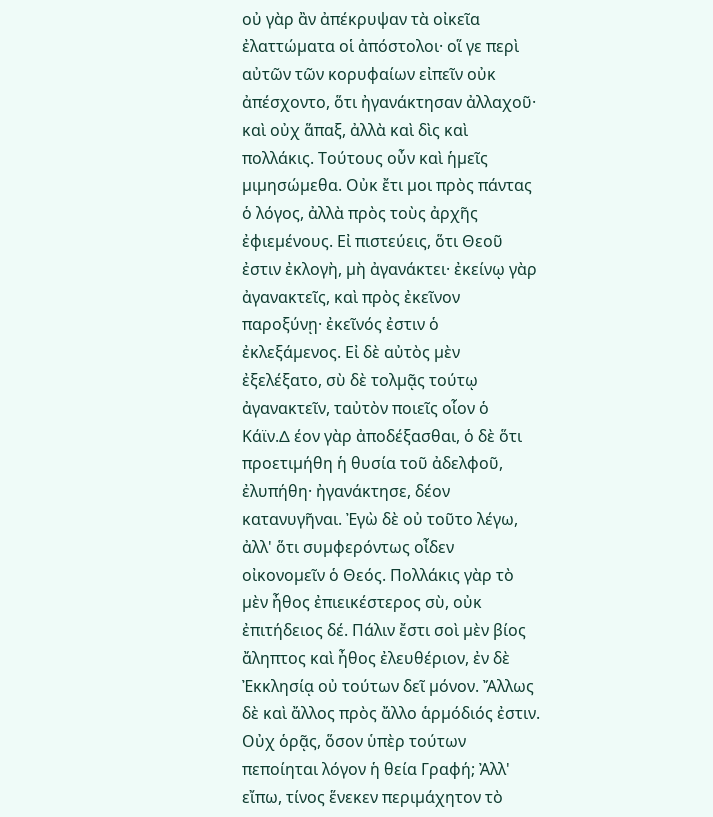οὐ γὰρ ἂν ἀπέκρυψαν τὰ οἰκεῖα ἐλαττώµατα οἱ ἀπόστολοι· οἵ γε περὶ αὐτῶν τῶν κορυφαίων εἰπεῖν οὐκ ἀπέσχοντο, ὅτι ἠγανάκτησαν ἀλλαχοῦ· καὶ οὐχ ἅπαξ, ἀλλὰ καὶ δὶς καὶ πολλάκις. Τούτους οὖν καὶ ἡµεῖς µιµησώµεθα. Οὐκ ἔτι µοι πρὸς πάντας ὁ λόγος, ἀλλὰ πρὸς τοὺς ἀρχῆς ἐφιεµένους. Εἰ πιστεύεις, ὅτι Θεοῦ ἐστιν ἐκλογὴ, µὴ ἀγανάκτει· ἐκείνῳ γὰρ ἀγανακτεῖς, καὶ πρὸς ἐκεῖνον παροξύνῃ· ἐκεῖνός ἐστιν ὁ ἐκλεξάµενος. Εἰ δὲ αὐτὸς µὲν ἐξελέξατο, σὺ δὲ τολµᾷς τούτῳ ἀγανακτεῖν, ταὐτὸν ποιεῖς οἷον ὁ Κάϊν.∆ έον γὰρ ἀποδέξασθαι, ὁ δὲ ὅτι προετιµήθη ἡ θυσία τοῦ ἀδελφοῦ, ἐλυπήθη· ἠγανάκτησε, δέον κατανυγῆναι. Ἐγὼ δὲ οὐ τοῦτο λέγω, ἀλλ' ὅτι συµφερόντως οἶδεν οἰκονοµεῖν ὁ Θεός. Πολλάκις γὰρ τὸ µὲν ἦθος ἐπιεικέστερος σὺ, οὐκ ἐπιτήδειος δέ. Πάλιν ἔστι σοὶ µὲν βίος ἄληπτος καὶ ἦθος ἐλευθέριον, ἐν δὲ Ἐκκλησίᾳ οὐ τούτων δεῖ µόνον. Ἄλλως δὲ καὶ ἄλλος πρὸς ἄλλο ἁρµόδιός ἐστιν. Οὐχ ὁρᾷς, ὅσον ὑπὲρ τούτων πεποίηται λόγον ἡ θεία Γραφή; Ἀλλ' εἴπω, τίνος ἕνεκεν περιµάχητον τὸ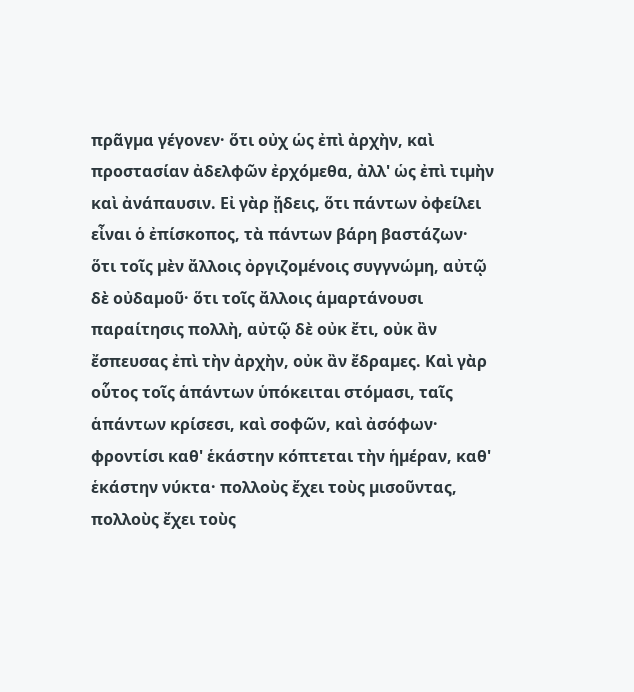πρᾶγµα γέγονεν· ὅτι οὐχ ὡς ἐπὶ ἀρχὴν, καὶ προστασίαν ἀδελφῶν ἐρχόµεθα, ἀλλ' ὡς ἐπὶ τιµὴν καὶ ἀνάπαυσιν. Εἰ γὰρ ᾔδεις, ὅτι πάντων ὀφείλει εἶναι ὁ ἐπίσκοπος, τὰ πάντων βάρη βαστάζων· ὅτι τοῖς µὲν ἄλλοις ὀργιζοµένοις συγγνώµη, αὐτῷ δὲ οὐδαµοῦ· ὅτι τοῖς ἄλλοις ἁµαρτάνουσι παραίτησις πολλὴ, αὐτῷ δὲ οὐκ ἔτι, οὐκ ἂν ἔσπευσας ἐπὶ τὴν ἀρχὴν, οὐκ ἂν ἔδραµες. Καὶ γὰρ οὗτος τοῖς ἁπάντων ὑπόκειται στόµασι, ταῖς ἁπάντων κρίσεσι, καὶ σοφῶν, καὶ ἀσόφων· φροντίσι καθ' ἑκάστην κόπτεται τὴν ἡµέραν, καθ' ἑκάστην νύκτα· πολλοὺς ἔχει τοὺς µισοῦντας, πολλοὺς ἔχει τοὺς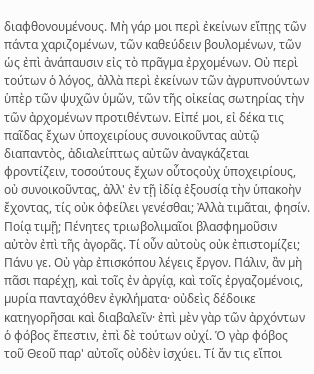διαφθονουµένους. Μὴ γάρ µοι περὶ ἐκείνων εἴπῃς τῶν πάντα χαριζοµένων, τῶν καθεύδειν βουλοµένων, τῶν ὡς ἐπὶ ἀνάπαυσιν εἰς τὸ πρᾶγµα ἐρχοµένων. Οὐ περὶ τούτων ὁ λόγος, ἀλλὰ περὶ ἐκείνων τῶν ἀγρυπνούντων ὑπὲρ τῶν ψυχῶν ὑµῶν, τῶν τῆς οἰκείας σωτηρίας τὴν τῶν ἀρχοµένων προτιθέντων. Εἰπέ µοι, εἰ δέκα τις παῖδας ἔχων ὑποχειρίους συνοικοῦντας αὐτῷ διαπαντὸς, ἀδιαλείπτως αὐτῶν ἀναγκάζεται φροντίζειν, τοσούτους ἔχων οὗτοςοὐχ ὑποχειρίους, οὐ συνοικοῦντας, ἀλλ' ἐν τῇ ἰδίᾳ ἐξουσίᾳ τὴν ὑπακοὴν ἔχοντας, τίς οὐκ ὀφείλει γενέσθαι; Ἀλλὰ τιµᾶται, φησίν. Ποίᾳ τιµῇ; Πένητες τριωβολιµαῖοι βλασφηµοῦσιν αὐτὸν ἐπὶ τῆς ἀγορᾶς. Τί οὖν αὐτοὺς οὐκ ἐπιστοµίζει; Πάνυ γε. Οὐ γὰρ ἐπισκόπου λέγεις ἔργον. Πάλιν, ἂν µὴ πᾶσι παρέχῃ, καὶ τοῖς ἐν ἀργίᾳ, καὶ τοῖς ἐργαζοµένοις, µυρία πανταχόθεν ἐγκλήµατα· οὐδεὶς δέδοικε κατηγορῆσαι καὶ διαβαλεῖν· ἐπὶ µὲν γὰρ τῶν ἀρχόντων ὁ φόβος ἔπεστιν, ἐπὶ δὲ τούτων οὐχί. Ὁ γὰρ φόβος τοῦ Θεοῦ παρ' αὐτοῖς οὐδὲν ἰσχύει. Τί ἄν τις εἴποι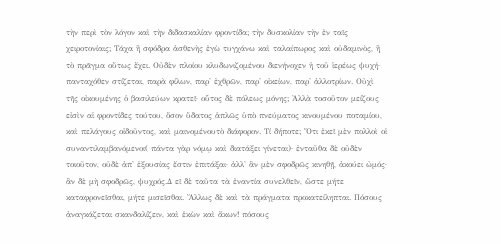τὴν περὶ τὸν λόγον καὶ τὴν διδασκαλίαν φροντίδα; τὴν δυσκολίαν τὴν ἐν ταῖς χειροτονίαις; Τάχα ἢ σφόδρα ἀσθενὴς ἐγὼ τυγχάνω καὶ ταλαίπωρος καὶ οὐδαµινὸς, ἢ τὸ πρᾶγµα οὕτως ἔχει. Οὐδὲν πλοίου κλυδωνιζοµένου διενήνοχεν ἡ τοῦ ἱερέως ψυχή· πανταχόθεν στίζεται, παρὰ φίλων, παρ' ἐχθρῶν, παρ' οἰκείων, παρ' ἀλλοτρίων. Οὐχὶ τῆς οἰκουµένης ὁ βασιλεύων κρατεῖ· οὗτος δὲ πόλεως µόνης; Ἀλλὰ τοσοῦτον µείζους εἰσὶν αἱ φροντίδες τούτου, ὅσον ὕδατος ἁπλῶς ὑπὸ πνεύµατος κινουµένου ποταµίου, καὶ πελάγους οἰδοῦντος, καὶ µαινοµένουτὸ διάφορον. Τί δήποτε; Ὅτι ἐκεῖ µὲν πολλοὶ οἱ συναντιλαµβανόµενοι( πάντα γὰρ νόµῳ καὶ διατάξει γίνεται)· ἐνταῦθα δὲ οὐδὲν τοιοῦτον, οὐδὲ ἀπ' ἐξουσίας ἔστιν ἐπιτάξαι· ἀλλ' ἂν µὲν σφοδρῶς κινηθῇ, ἀκούει ὠµός· ἂν δὲ µὴ σφοδρῶς, ψυχρός.∆ εῖ δὲ ταῦτα τὰ ἐναντία συνελθεῖν, ὥστε µήτε καταφρονεῖσθαι, µήτε µισεῖσθαι. Ἄλλως δὲ καὶ τὰ πράγµατα προκατείληπται. Πόσους ἀναγκάζεται σκανδαλίζειν, καὶ ἑκὼν καὶ ἄκων! πόσους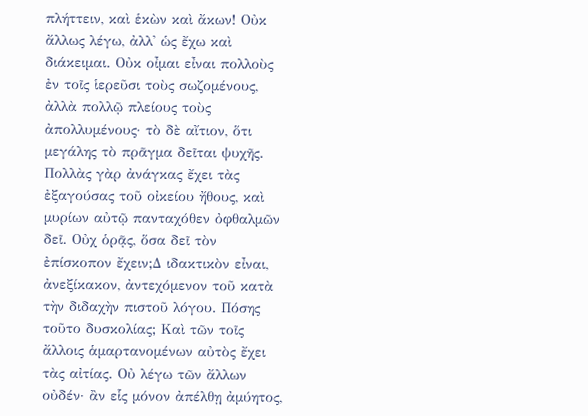πλήττειν, καὶ ἑκὼν καὶ ἄκων! Οὐκ ἄλλως λέγω, ἀλλ' ὡς ἔχω καὶ διάκειµαι. Οὐκ οἶµαι εἶναι πολλοὺς ἐν τοῖς ἱερεῦσι τοὺς σωζοµένους, ἀλλὰ πολλῷ πλείους τοὺς ἀπολλυµένους· τὸ δὲ αἴτιον, ὅτι µεγάλης τὸ πρᾶγµα δεῖται ψυχῆς. Πολλὰς γὰρ ἀνάγκας ἔχει τὰς ἐξαγούσας τοῦ οἰκείου ἤθους, καὶ µυρίων αὐτῷ πανταχόθεν ὀφθαλµῶν δεῖ. Οὐχ ὁρᾷς, ὅσα δεῖ τὸν ἐπίσκοπον ἔχειν;∆ ιδακτικὸν εἶναι, ἀνεξίκακον, ἀντεχόµενον τοῦ κατὰ τὴν διδαχὴν πιστοῦ λόγου. Πόσης τοῦτο δυσκολίας; Καὶ τῶν τοῖς ἄλλοις ἁµαρτανοµένων αὐτὸς ἔχει τὰς αἰτίας. Οὐ λέγω τῶν ἄλλων οὐδέν· ἂν εἷς µόνον ἀπέλθῃ ἀµύητος,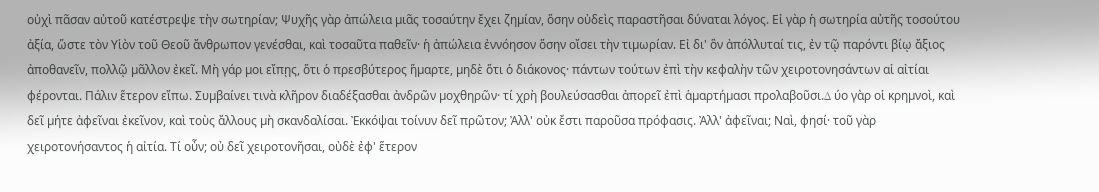οὐχὶ πᾶσαν αὐτοῦ κατέστρεψε τὴν σωτηρίαν; Ψυχῆς γὰρ ἀπώλεια µιᾶς τοσαύτην ἔχει ζηµίαν, ὅσην οὐδεὶς παραστῆσαι δύναται λόγος. Εἰ γὰρ ἡ σωτηρία αὐτῆς τοσούτου ἀξία, ὥστε τὸν Υἱὸν τοῦ Θεοῦ ἄνθρωπον γενέσθαι, καὶ τοσαῦτα παθεῖν· ἡ ἀπώλεια ἐννόησον ὅσην οἴσει τὴν τιµωρίαν. Εἰ δι' ὃν ἀπόλλυταί τις, ἐν τῷ παρόντι βίῳ ἄξιος ἀποθανεῖν, πολλῷ µᾶλλον ἐκεῖ. Μὴ γάρ µοι εἴπῃς, ὅτι ὁ πρεσβύτερος ἥµαρτε, µηδὲ ὅτι ὁ διάκονος· πάντων τούτων ἐπὶ τὴν κεφαλὴν τῶν χειροτονησάντων αἱ αἰτίαι φέρονται. Πάλιν ἕτερον εἴπω. Συµβαίνει τινὰ κλῆρον διαδέξασθαι ἀνδρῶν µοχθηρῶν· τί χρὴ βουλεύσασθαι ἀπορεῖ ἐπὶ ἁµαρτήµασι προλαβοῦσι.∆ ύο γὰρ οἱ κρηµνοὶ, καὶ δεῖ µήτε ἀφεῖναι ἐκεῖνον, καὶ τοὺς ἄλλους µὴ σκανδαλίσαι. Ἐκκόψαι τοίνυν δεῖ πρῶτον; Ἀλλ' οὐκ ἔστι παροῦσα πρόφασις. Ἀλλ' ἀφεῖναι; Ναὶ, φησί· τοῦ γὰρ χειροτονήσαντος ἡ αἰτία. Τί οὖν; οὐ δεῖ χειροτονῆσαι, οὐδὲ ἐφ' ἕτερον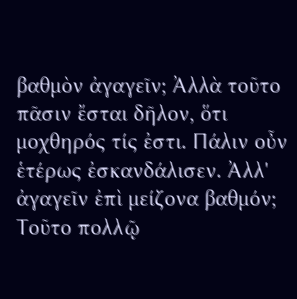βαθµὸν ἀγαγεῖν; Ἀλλὰ τοῦτο πᾶσιν ἔσται δῆλον, ὅτι µοχθηρός τίς ἐστι. Πάλιν οὖν ἑτέρως ἐσκανδάλισεν. Ἀλλ' ἀγαγεῖν ἐπὶ µείζονα βαθµόν; Τοῦτο πολλῷ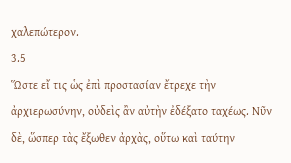χαλεπώτερον.
3.5
Ὥστε εἴ τις ὡς ἐπὶ προστασίαν ἔτρεχε τὴν ἀρχιερωσύνην, οὐδεὶς ἂν αὐτὴν ἐδέξατο ταχέως. Νῦν δὲ, ὥσπερ τὰς ἔξωθεν ἀρχὰς, οὕτω καὶ ταύτην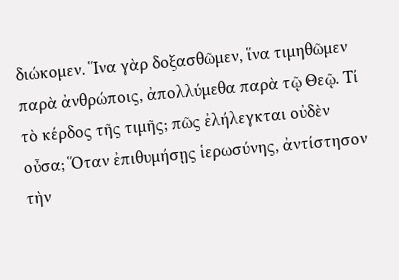διώκοµεν. Ἵνα γὰρ δοξασθῶµεν, ἵνα τιµηθῶµεν παρὰ ἀνθρώποις, ἀπολλύµεθα παρὰ τῷ Θεῷ. Τί τὸ κέρδος τῆς τιµῆς; πῶς ἐλήλεγκται οὐδὲν οὖσα; Ὅταν ἐπιθυµήσῃς ἱερωσύνης, ἀντίστησον τὴν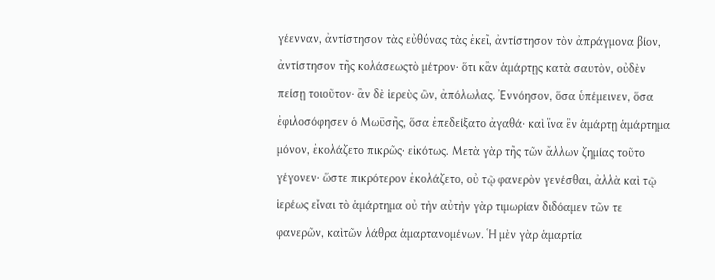γέενναν, ἀντίστησον τὰς εὐθύνας τὰς ἐκεῖ, ἀντίστησον τὸν ἀπράγµονα βίον, ἀντίστησον τῆς κολάσεωςτὸ µέτρον· ὅτι κἂν ἁµάρτῃς κατὰ σαυτὸν, οὐδὲν πείσῃ τοιοῦτον· ἂν δὲ ἱερεὺς ὢν, ἀπόλωλας. Ἐννόησον, ὅσα ὑπέµεινεν, ὅσα ἐφιλοσόφησεν ὁ Μωϋσῆς, ὅσα ἐπεδείξατο ἀγαθά· καὶ ἵνα ἓν ἁµάρτῃ ἁµάρτηµα µόνον, ἐκολάζετο πικρῶς· εἰκότως. Μετὰ γὰρ τῆς τῶν ἄλλων ζηµίας τοῦτο γέγονεν· ὥστε πικρότερον ἐκολάζετο, οὐ τῷ φανερὸν γενέσθαι, ἀλλὰ καὶ τῷ ἱερέως εἶναι τὸ ἁµάρτηµα οὐ τὴν αὐτὴν γὰρ τιµωρίαν διδόαµεν τῶν τε φανερῶν, καὶτῶν λάθρα ἁµαρτανοµένων. Ἡ µὲν γὰρ ἁµαρτία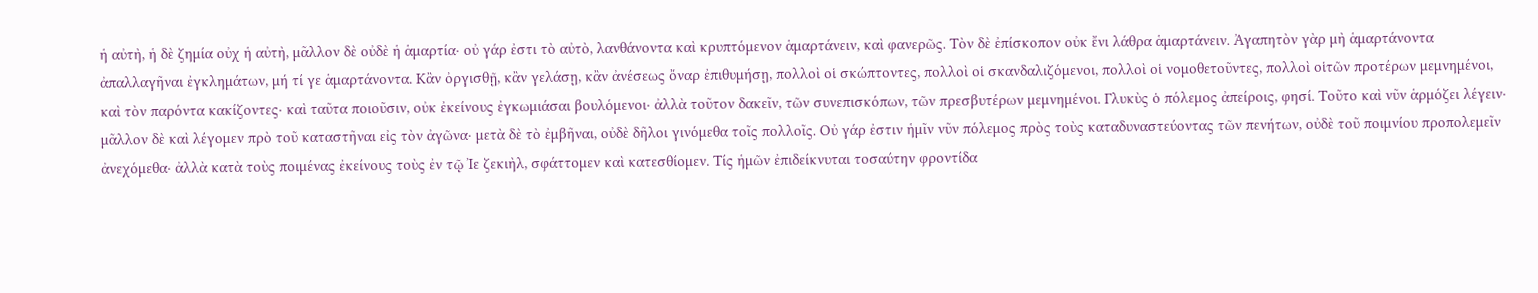ἡ αὐτὴ, ἡ δὲ ζηµία οὐχ ἡ αὐτὴ, µᾶλλον δὲ οὐδὲ ἡ ἁµαρτία· οὐ γάρ ἐστι τὸ αὐτὸ, λανθάνοντα καὶ κρυπτόµενον ἁµαρτάνειν, καὶ φανερῶς. Τὸν δὲ ἐπίσκοπον οὐκ ἔνι λάθρα ἁµαρτάνειν. Ἀγαπητὸν γὰρ µὴ ἁµαρτάνοντα ἀπαλλαγῆναι ἐγκληµάτων, µή τί γε ἁµαρτάνοντα. Κἂν ὀργισθῇ, κἂν γελάσῃ, κἂν ἀνέσεως ὄναρ ἐπιθυµήσῃ, πολλοὶ οἱ σκώπτοντες, πολλοὶ οἱ σκανδαλιζόµενοι, πολλοὶ οἱ νοµοθετοῦντες, πολλοὶ οἱτῶν προτέρων µεµνηµένοι, καὶ τὸν παρόντα κακίζοντες· καὶ ταῦτα ποιοῦσιν, οὐκ ἐκείνους ἐγκωµιάσαι βουλόµενοι· ἀλλὰ τοῦτον δακεῖν, τῶν συνεπισκόπων, τῶν πρεσβυτέρων µεµνηµένοι. Γλυκὺς ὁ πόλεµος ἀπείροις, φησί. Τοῦτο καὶ νῦν ἁρµόζει λέγειν· µᾶλλον δὲ καὶ λέγοµεν πρὸ τοῦ καταστῆναι εἰς τὸν ἀγῶνα· µετὰ δὲ τὸ ἐµβῆναι, οὐδὲ δῆλοι γινόµεθα τοῖς πολλοῖς. Οὐ γάρ ἐστιν ἡµῖν νῦν πόλεµος πρὸς τοὺς καταδυναστεύοντας τῶν πενήτων, οὐδὲ τοῦ ποιµνίου προπολεµεῖν ἀνεχόµεθα· ἀλλὰ κατὰ τοὺς ποιµένας ἐκείνους τοὺς ἐν τῷ Ἰε ζεκιὴλ, σφάττοµεν καὶ κατεσθίοµεν. Τίς ἡµῶν ἐπιδείκνυται τοσαύτην φροντίδα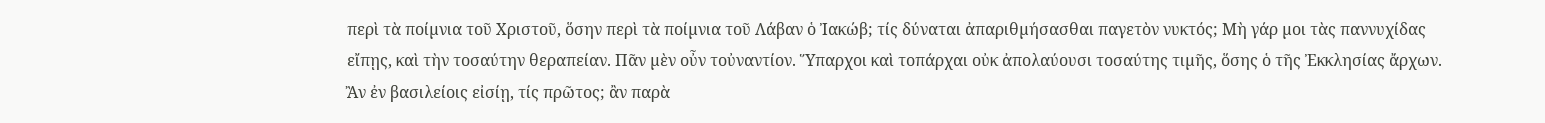περὶ τὰ ποίµνια τοῦ Χριστοῦ, ὅσην περὶ τὰ ποίµνια τοῦ Λάβαν ὁ Ἰακώβ; τίς δύναται ἀπαριθµήσασθαι παγετὸν νυκτός; Μὴ γάρ µοι τὰς παννυχίδας εἴπῃς, καὶ τὴν τοσαύτην θεραπείαν. Πᾶν µὲν οὖν τοὐναντίον. Ὕπαρχοι καὶ τοπάρχαι οὐκ ἀπολαύουσι τοσαύτης τιµῆς, ὅσης ὁ τῆς Ἐκκλησίας ἄρχων. Ἂν ἐν βασιλείοις εἰσίῃ, τίς πρῶτος; ἂν παρὰ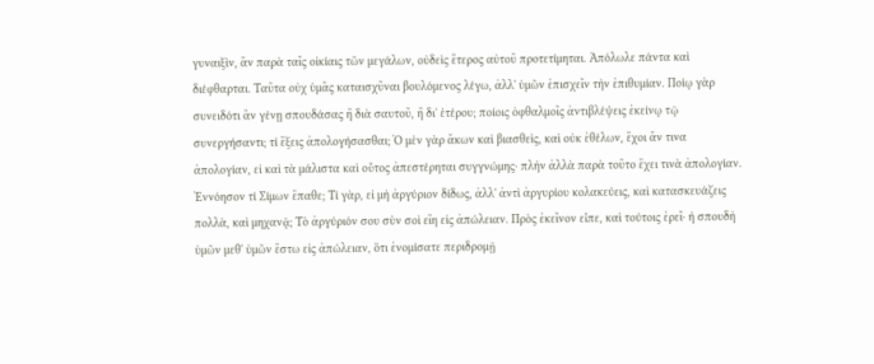γυναιξὶν, ἂν παρὰ ταῖς οἰκίαις τῶν µεγάλων, οὐδεὶς ἕτερος αὐτοῦ προτετίµηται. Ἀπόλωλε πάντα καὶ διέφθαρται. Ταῦτα οὐχ ὑµᾶς καταισχῦναι βουλόµενος λέγω, ἀλλ' ὑµῶν ἐπισχεῖν τὴν ἐπιθυµίαν. Ποίῳ γὰρ συνειδότι ἂν γένῃ σπουδάσας ἢ διὰ σαυτοῦ, ἢ δι' ἑτέρου; ποίοις ὀφθαλµοῖς ἀντιβλέψεις ἐκείνῳ τῷ συνεργήσαντι; τί ἕξεις ἀπολογήσασθαι; Ὁ µὲν γὰρ ἄκων καὶ βιασθεὶς, καὶ οὐκ ἐθέλων, ἔχοι ἄν τινα ἀπολογίαν, εἰ καὶ τὰ µάλιστα καὶ οὗτος ἀπεστέρηται συγγνώµης· πλὴν ἀλλὰ παρὰ τοῦτο ἔχει τινὰ ἀπολογίαν. Ἐννόησον τί Σίµων ἔπαθε; Τί γὰρ, εἰ µὴ ἀργύριον δίδως, ἀλλ' ἀντὶ ἀργυρίου κολακεύεις, καὶ κατασκευάζεις πολλὰ, καὶ µηχανᾷ; Τὸ ἀργύριόν σου σὺν σοὶ εἴη εἰς ἀπώλειαν. Πρὸς ἐκεῖνον εἶπε, καὶ τούτοις ἐρεῖ· ἡ σπουδὴ ὑµῶν µεθ' ὑµῶν ἔστω εἰς ἀπώλειαν, ὅτι ἐνοµίσατε περιδροµῇ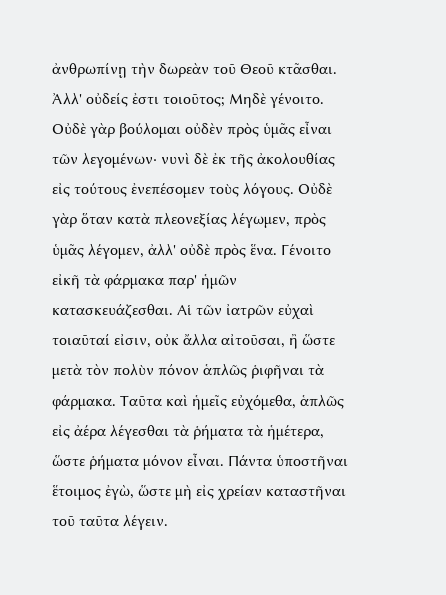ἀνθρωπίνῃ τὴν δωρεὰν τοῦ Θεοῦ κτᾶσθαι. Ἀλλ' οὐδείς ἐστι τοιοῦτος; Μηδὲ γένοιτο. Οὐδὲ γὰρ βούλοµαι οὐδὲν πρὸς ὑµᾶς εἶναι τῶν λεγοµένων· νυνὶ δὲ ἐκ τῆς ἀκολουθίας εἰς τούτους ἐνεπέσοµεν τοὺς λόγους. Οὐδὲ γὰρ ὅταν κατὰ πλεονεξίας λέγωµεν, πρὸς ὑµᾶς λέγοµεν, ἀλλ' οὐδὲ πρὸς ἕνα. Γένοιτο εἰκῆ τὰ φάρµακα παρ' ἡµῶν κατασκευάζεσθαι. Αἱ τῶν ἰατρῶν εὐχαὶ τοιαῦταί εἰσιν, οὐκ ἄλλα αἰτοῦσαι, ἢ ὥστε µετὰ τὸν πολὺν πόνον ἁπλῶς ῥιφῆναι τὰ φάρµακα. Ταῦτα καὶ ἡµεῖς εὐχόµεθα, ἁπλῶς εἰς ἀέρα λέγεσθαι τὰ ῥήµατα τὰ ἡµέτερα, ὥστε ῥήµατα µόνον εἶναι. Πάντα ὑποστῆναι ἕτοιµος ἐγὼ, ὥστε µὴ εἰς χρείαν καταστῆναι τοῦ ταῦτα λέγειν.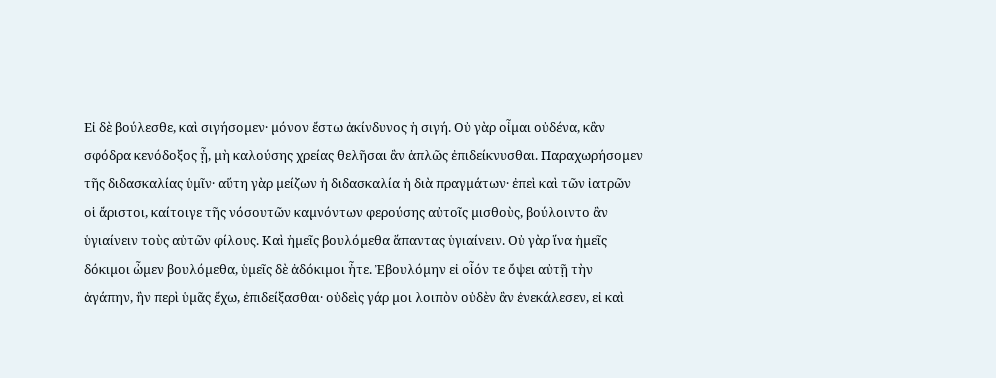Εἰ δὲ βούλεσθε, καὶ σιγήσοµεν· µόνον ἔστω ἀκίνδυνος ἡ σιγή. Οὐ γὰρ οἶµαι οὐδένα, κἂν σφόδρα κενόδοξος ᾖ, µὴ καλούσης χρείας θελῆσαι ἂν ἁπλῶς ἐπιδείκνυσθαι. Παραχωρήσοµεν τῆς διδασκαλίας ὑµῖν· αὕτη γὰρ µείζων ἡ διδασκαλία ἡ διὰ πραγµάτων· ἐπεὶ καὶ τῶν ἰατρῶν οἱ ἄριστοι, καίτοιγε τῆς νόσουτῶν καµνόντων φερούσης αὐτοῖς µισθοὺς, βούλοιντο ἂν ὑγιαίνειν τοὺς αὐτῶν φίλους. Καὶ ἡµεῖς βουλόµεθα ἅπαντας ὑγιαίνειν. Οὐ γὰρ ἵνα ἡµεῖς δόκιµοι ὦµεν βουλόµεθα, ὑµεῖς δὲ ἀδόκιµοι ἦτε. Ἐβουλόµην εἰ οἷόν τε ὄψει αὐτῇ τὴν ἀγάπην, ἢν περὶ ὑµᾶς ἔχω, ἐπιδείξασθαι· οὐδεὶς γάρ µοι λοιπὸν οὐδὲν ἂν ἐνεκάλεσεν, εἰ καὶ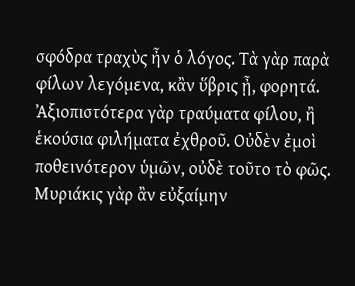σφόδρα τραχὺς ἦν ὁ λόγος. Τὰ γὰρ παρὰ φίλων λεγόµενα, κἂν ὕβρις ᾖ, φορητά. Ἀξιοπιστότερα γὰρ τραύµατα φίλου, ἢ ἑκούσια φιλήµατα ἐχθροῦ. Οὐδὲν ἐµοὶ ποθεινότερον ὑµῶν, οὐδὲ τοῦτο τὸ φῶς. Μυριάκις γὰρ ἂν εὐξαίµην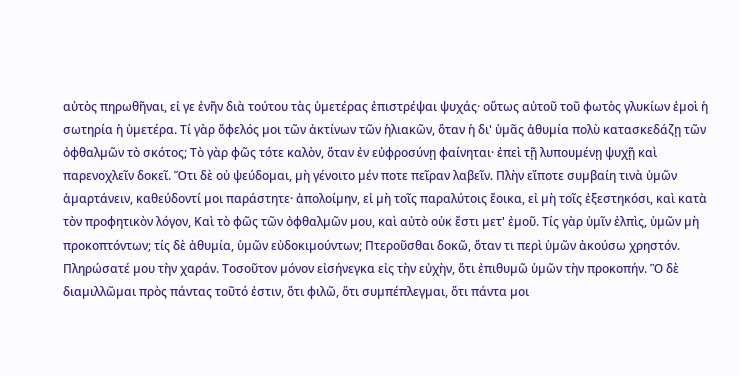αὐτὸς πηρωθῆναι, εἰ γε ἐνῆν διὰ τούτου τὰς ὑµετέρας ἐπιστρέψαι ψυχάς· οὕτως αὐτοῦ τοῦ φωτὸς γλυκίων ἐµοὶ ἡ σωτηρία ἡ ὑµετέρα. Τί γὰρ ὄφελός µοι τῶν ἀκτίνων τῶν ἡλιακῶν, ὅταν ἡ δι' ὑµᾶς ἀθυµία πολὺ κατασκεδάζῃ τῶν ὀφθαλµῶν τὸ σκότος; Τὸ γὰρ φῶς τότε καλὸν, ὅταν ἐν εὐφροσύνῃ φαίνηται· ἐπεὶ τῇ λυπουµένῃ ψυχῇ καὶ παρενοχλεῖν δοκεῖ. Ὅτι δὲ οὐ ψεύδοµαι, µὴ γένοιτο µέν ποτε πεῖραν λαβεῖν. Πλὴν εἴποτε συµβαίη τινὰ ὑµῶν ἁµαρτάνειν, καθεύδοντί µοι παράστητε· ἀπολοίµην, εἰ µὴ τοῖς παραλύτοις ἔοικα, εἰ µὴ τοῖς ἐξεστηκόσι, καὶ κατὰ τὸν προφητικὸν λόγον, Καὶ τὸ φῶς τῶν ὀφθαλµῶν µου, καὶ αὐτὸ οὐκ ἔστι µετ' ἐµοῦ. Τίς γὰρ ὑµῖν ἐλπὶς, ὑµῶν µὴ προκοπτόντων; τίς δὲ ἀθυµία, ὑµῶν εὐδοκιµούντων; Πτεροῦσθαι δοκῶ, ὅταν τι περὶ ὑµῶν ἀκούσω χρηστόν. Πληρώσατέ µου τὴν χαράν. Τοσοῦτον µόνον εἰσήνεγκα εἰς τὴν εὐχὴν, ὅτι ἐπιθυµῶ ὑµῶν τὴν προκοπήν. Ὃ δὲ διαµιλλῶµαι πρὸς πάντας τοῦτό ἐστιν, ὅτι φιλῶ, ὅτι συµπέπλεγµαι, ὅτι πάντα µοι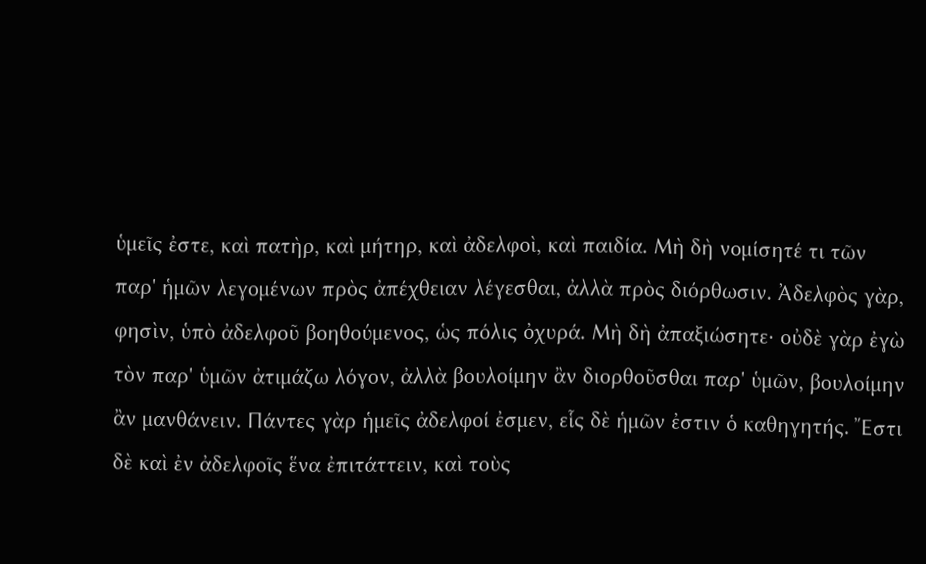ὑµεῖς ἐστε, καὶ πατὴρ, καὶ µήτηρ, καὶ ἀδελφοὶ, καὶ παιδία. Μὴ δὴ νοµίσητέ τι τῶν παρ' ἡµῶν λεγοµένων πρὸς ἀπέχθειαν λέγεσθαι, ἀλλὰ πρὸς διόρθωσιν. Ἀδελφὸς γὰρ, φησὶν, ὑπὸ ἀδελφοῦ βοηθούµενος, ὡς πόλις ὀχυρά. Μὴ δὴ ἀπαξιώσητε· οὐδὲ γὰρ ἐγὼ τὸν παρ' ὑµῶν ἀτιµάζω λόγον, ἀλλὰ βουλοίµην ἂν διορθοῦσθαι παρ' ὑµῶν, βουλοίµην ἂν µανθάνειν. Πάντες γὰρ ἡµεῖς ἀδελφοί ἐσµεν, εἷς δὲ ἡµῶν ἐστιν ὁ καθηγητής. Ἔστι δὲ καὶ ἐν ἀδελφοῖς ἕνα ἐπιτάττειν, καὶ τοὺς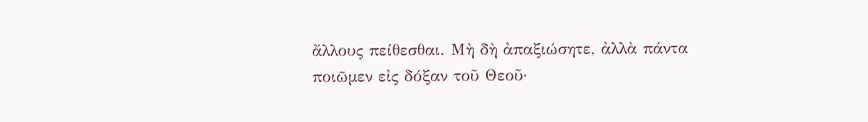ἄλλους πείθεσθαι. Μὴ δὴ ἀπαξιώσητε, ἀλλὰ πάντα ποιῶµεν εἰς δόξαν τοῦ Θεοῦ·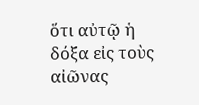ὅτι αὐτῷ ἡ δόξα εἰς τοὺς αἰῶνας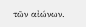τῶν αἰώνων.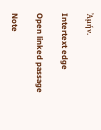Ἀµήν.

Intertext edge

Open linked passage

Note